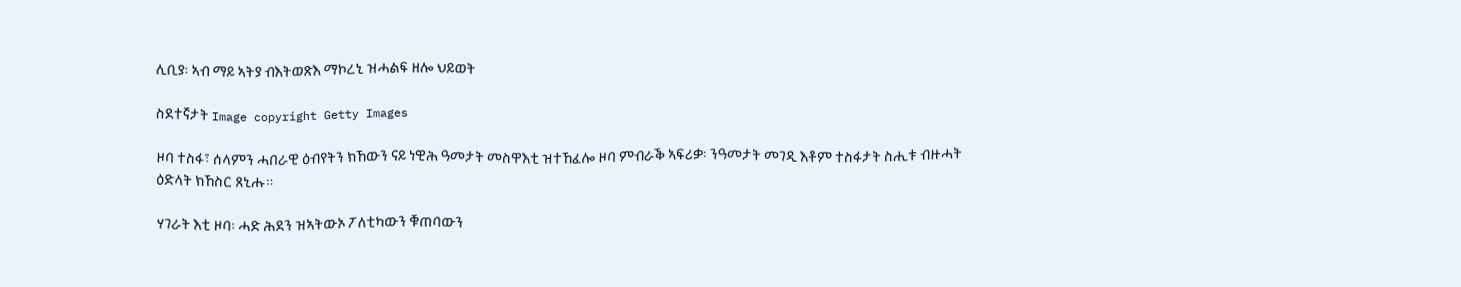ሊቢያ፡ ኣብ ማይ ኣትያ ብእትወጽእ ማኮረኒ ዝሓልፍ ዘሎ ህይወት

ስደተኛታት Image copyright Getty Images

ዞባ ተስፋ፣ ሰላምን ሓበራዊ ዕብየትን ክኸውን ናይ ነዊሕ ዓመታት መስዋእቲ ዝተኸፈሎ ዞባ ምብራቕ ኣፍሪቃ፡ ንዓመታት መገዲ እቶም ተስፋታት ስሒቱ ብዙሓት ዕድላት ክኸስር ጸኒሑ።

ሃገራት እቲ ዞባ፡ ሓድ ሕደን ዝኣትውኦ ፖለቲካውን ቑጠባውን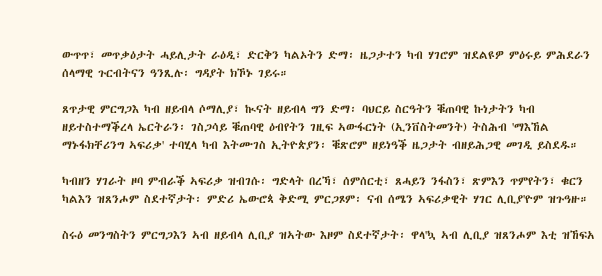ውጥጥ፣ መጥቃዕታት ሓይሊታት ራዕዲ፣ ድርቅን ካልኦትን ድማ፡ ዜጋታተን ካብ ሃገሮም ዝደልዩዎ ምዕሩይ ምሕደራን ሰላማዊ ጉርብትናን ዓንጺሉ፡ ግዳያት ክኾኑ ገይሩ።

ጸጥታዊ ምርግጋእ ካብ ዘይብላ ሶማሊያ፣ ኲናት ዘይብላ ግን ድማ፡ ባህርይ ስርዓትን ቑጠባዊ ኩነታትን ካብ ዘይተስተማቕረላ ኤርትራን፡ ገስጋሳይ ቑጠባዊ ዕብየትን ገዚፍ ኣውፋርነት (ኢንቨስትመንት) ትስሕብ 'ማእኸል ማኑፋክቸሪንግ ኣፍሪቃ' ተባሂላ ካብ እትሙገስ ኢትዮጵያን፡ ቑጽሮም ዘይነዓቕ ዜጋታት ብዘይሕጋዊ መገዲ ይስደዱ።

ካብዘን ሃገራት ዞባ ምብራቕ ኣፍሪቃ ዝብገሱ፡ ግድላት በረኻ፣ ሰምሰርቲ፣ ጸሓይን ንፋስን፣ ጽምእን ጥምየትን፣ ቁርን ካልእን ዝጸንሖም ስደተኛታት፡ ምድሪ ኤውሮጳ ቅድሚ ምርጋጾም፡ ናብ ሰሜን ኣፍሪቃዊት ሃገር ሊቢያ'ዮም ዝጉዓዙ።

ስሩዕ መንግስትን ምርግጋእን ኣብ ዘይብላ ሊቢያ ዝኣትው እዞም ስደተኛታት፡ ዋላ'ኳ ኣብ ሊቢያ ዝጸንሖም እቲ ዝኸፍአ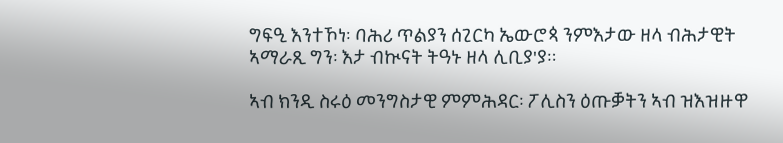ግፍዒ እንተኾነ፡ ባሕሪ ጥልያን ሰጊርካ ኤውሮጳ ንምእታው ዘላ ብሕታዊት ኣማራጺ ግን፡ እታ ብኲናት ትዓኑ ዘላ ሊቢያ'ያ።

ኣብ ክንዲ ስሩዕ መንግስታዊ ምምሕዳር፡ ፖሊስን ዕጡቓትን ኣብ ዝእዝዙዋ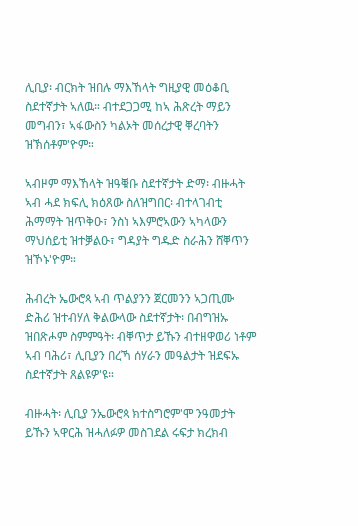ሊቢያ፡ ብርክት ዝበሉ ማእኸላት ግዚያዊ መዕቆቢ ስደተኛታት ኣለዉ። ብተደጋጋሚ ከኣ ሕጽረት ማይን መግብን፣ ኣፋውስን ካልኦት መሰረታዊ ቐረባትን ዝኽሰቶም'ዮም።

ኣብዞም ማእኸላት ዝዓቑቡ ስደተኛታት ድማ፡ ብዙሓት ኣብ ሓደ ክፍሊ ክዕጸው ስለዝግበር፡ ብተላገብቲ ሕማማት ዝጥቅዑ፣ ንስነ ኣእምሮኣውን ኣካላውን ማህሰይቲ ዝተቓልዑ፣ ግዳያት ግዱድ ስራሕን ሸቐጥን ዝኾኑ'ዮም።

ሕብረት ኤውሮጳ ኣብ ጥልያንን ጀርመንን ኣጋጢሙ ድሕሪ ዝተብሃለ ቅልውላው ስደተኛታት፡ በብግዝኡ ዝበጽሖም ስምምዓት፡ ብቐጥታ ይኹን ብተዘዋወሪ ነቶም ኣብ ባሕሪ፣ ሊቢያን በረኻ ሰሃራን መዓልታት ዝደፍኡ ስደተኛታት ጸልዩዎ'ዩ።

ብዙሓት፡ ሊቢያ ንኤውሮጳ ክተስግሮም'ሞ ንዓመታት ይኹን ኣዋርሕ ዝሓለፉዎ መስገደል ሩፍታ ክረክብ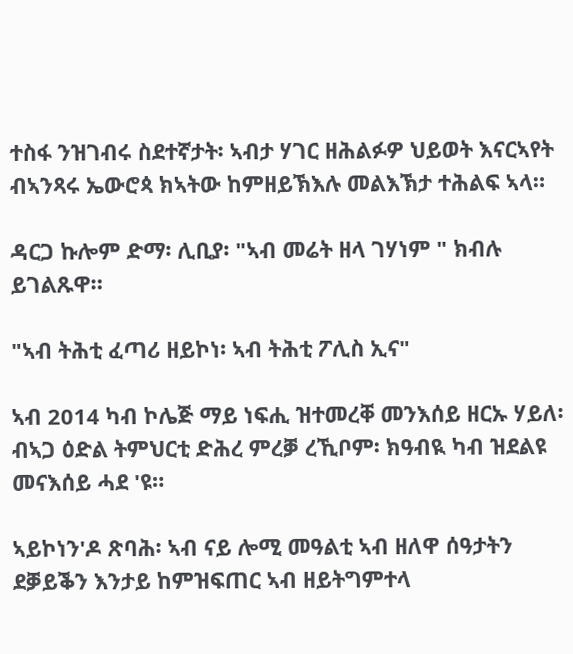ተስፋ ንዝገብሩ ስደተኛታት፡ ኣብታ ሃገር ዘሕልፉዎ ህይወት እናርኣየት ብኣንጻሩ ኤውሮጳ ክኣትው ከምዘይኽእሉ መልእኽታ ተሕልፍ ኣላ።

ዳርጋ ኩሎም ድማ፡ ሊቢያ፡ "ኣብ መሬት ዘላ ገሃነም " ክብሉ ይገልጹዋ።

"ኣብ ትሕቲ ፈጣሪ ዘይኮነ፡ ኣብ ትሕቲ ፖሊስ ኢና"

ኣብ 2014 ካብ ኮሌጅ ማይ ነፍሒ ዝተመረቐ መንእሰይ ዘርኡ ሃይለ፡ ብኣጋ ዕድል ትምህርቲ ድሕረ ምረቓ ረኺቦም፡ ክዓብዪ ካብ ዝደልዩ መናእሰይ ሓደ 'ዩ።

ኣይኮነን'ዶ ጽባሕ፡ ኣብ ናይ ሎሚ መዓልቲ ኣብ ዘለዋ ሰዓታትን ደቓይቕን እንታይ ከምዝፍጠር ኣብ ዘይትግምተላ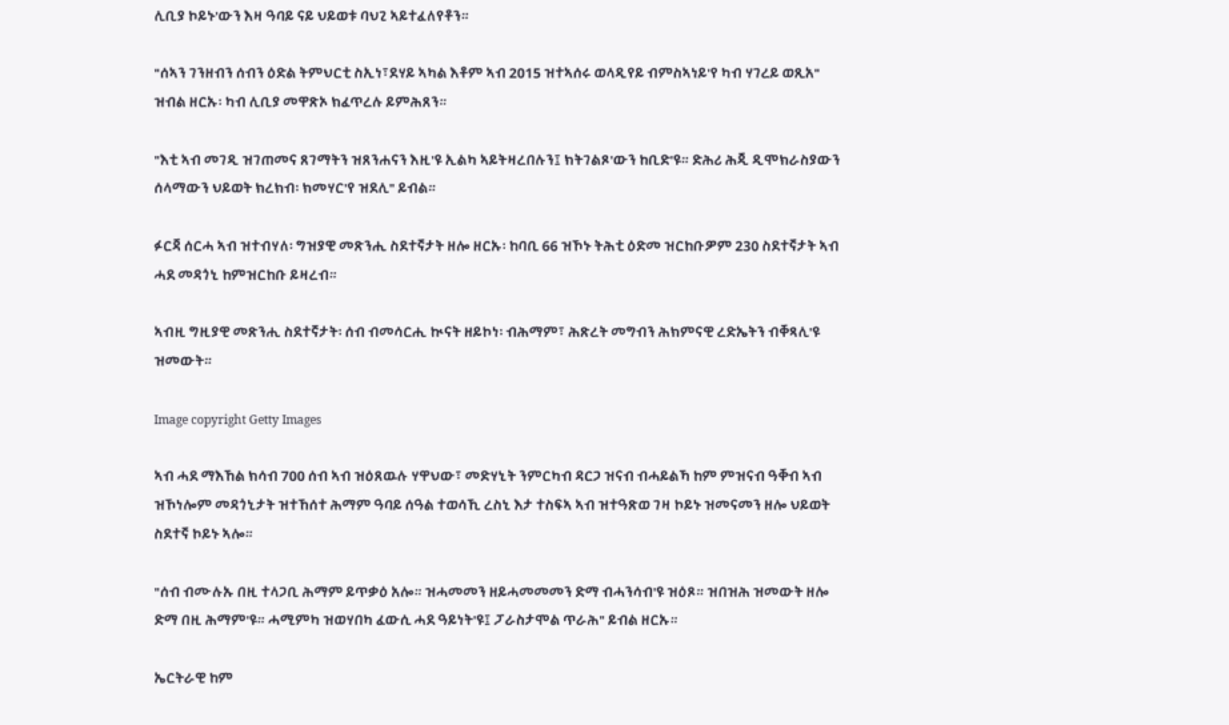ሊቢያ ኮይኑ'ውን እዛ ዓባይ ናይ ህይወቱ ባህጊ ኣይተፈለየቶን።

"ሰኣን ገንዘብን ሰብን ዕድል ትምህርቲ ስኢነ፣ደሃይ ኣካል እቶም ኣብ 2015 ዝተኣሰሩ ወላዲየይ ብምስኣነይ'የ ካብ ሃገረይ ወጺአ" ዝብል ዘርኡ፡ ካብ ሊቢያ መዋጽኦ ክፈጥረሉ ይምሕጸን።

"እቲ ኣብ መገዲ ዝገጠመና ጸገማትን ዝጸንሐናን እዚ'ዩ ኢልካ ኣይትዛረበሉን፤ ክትገልጾ'ውን ከቢድ'ዩ። ድሕሪ ሕጂ ዲሞክራስያውን ሰላማውን ህይወት ክረክብ፡ ክመሃር'የ ዝደሊ" ይብል።

ፉርጃ ሰርሓ ኣብ ዝተብሃለ፡ ግዝያዊ መጽንሒ ስደተኛታት ዘሎ ዘርኡ፡ ከባቢ 66 ዝኾኑ ትሕቲ ዕድመ ዝርከቡዎም 230 ስደተኛታት ኣብ ሓደ መዳጎኒ ከምዝርከቡ ይዛረብ።

ኣብዚ ግዚያዊ መጽንሒ ስደተኛታት፡ ሰብ ብመሳርሒ ኲናት ዘይኮነ፡ ብሕማም፣ ሕጽረት መግብን ሕክምናዊ ረድኤትን ብቐጻሊ'ዩ ዝመውት።

Image copyright Getty Images

ኣብ ሓደ ማእኸል ክሳብ 700 ሰብ ኣብ ዝዕጸዉሉ ሃዋህው፣ መድሃኒት ንምርካብ ዳርጋ ዝናብ ብሓይልኻ ከም ምዝናብ ዓቐብ ኣብ ዝኾነሎም መዳጎኒታት ዝተኸሰተ ሕማም ዓባይ ሰዓል ተወሳኺ ረስኒ እታ ተስፍኣ ኣብ ዝተዓጽወ ገዛ ኮይኑ ዝመናመን ዘሎ ህይወት ስደተኛ ኮይኑ ኣሎ።

"ሰብ ብሙሉኡ በዚ ተላጋቢ ሕማም ይጥቃዕ አሎ። ዝሓመመን ዘይሓመመመን ድማ ብሓንሳብ'ዩ ዝዕጾ። ዝበዝሕ ዝመውት ዘሎ ድማ በዚ ሕማም'ዩ። ሓሚምካ ዝወሃበካ ፈውሲ ሓደ ዓይነት'ዩ፤ ፓራስታሞል ጥራሕ" ይብል ዘርኡ።

ኤርትራዊ ከም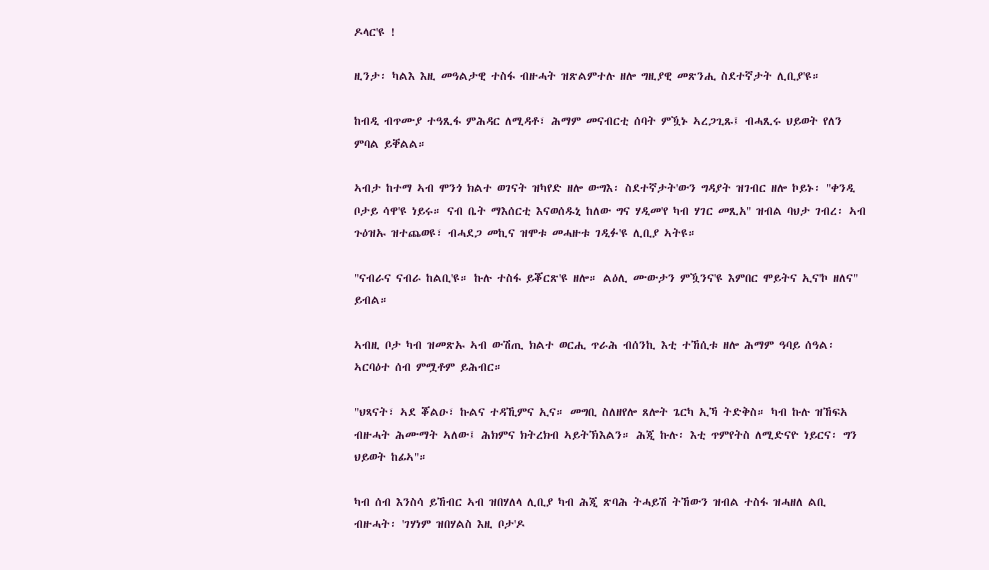ዶላር'ዩ !

ዚንታ፡ ካልእ እዚ መዓልታዊ ተስፋ ብዙሓት ዝጽልምተሉ ዘሎ ግዚያዊ መጽንሒ ስደተኛታት ሊቢያ'ዩ።

ከብዲ ብጥሙያ ተዓጺፋ ምሕዳር ለሚዳቶ፣ ሕማም መናብርቲ ሰባት ምዃኑ ኣረጋጊጹ፤ ብሓጺሩ ህይወት የለን ምባል ይቐልል።

ኣብታ ከተማ ኣብ ሞንጎ ክልተ ወገናት ዝካየድ ዘሎ ውግእ፡ ስደተኛታት'ውን ግዳያት ዝገብር ዘሎ ኮይኑ፡ "ቀንዲ ቦታይ ሳዋ'ዩ ነይሩ። ናብ ቤት ማእሰርቲ እናወሰዱኒ ከለው ግና ሃዲመ'የ ካብ ሃገር መጺአ" ዝብል ባህታ ገብረ፡ ኣብ ጉዕዝኡ ዝተጨወዩ፣ ብሓደጋ መኪና ዝሞቱ መሓዙቱ ገዲፉ'ዩ ሊቢያ ኣትዩ።

"ናብራና ናብራ ከልቢ'ዩ። ኩሉ ተስፋ ይቖርጽ'ዩ ዘሎ። ልዕሊ ሙውታን ምዃንና'ዩ እምበር ሞይትና ኢና'ኮ ዘለና" ይብል።

ኣብዚ ቦታ ካብ ዝመጽኡ ኣብ ውሽጢ ክልተ ወርሒ ጥራሕ ብሰንኪ እቲ ተኸሲቱ ዘሎ ሕማም ዓባይ ሰዓል፡ ኣርባዕተ ሰብ ምሟቶም ይሕብር።

"ህጻናት፣ ኣደ ቖልዑ፣ ኩልና ተዳኺምና ኢና። መግቢ ስለዘየሎ ጸሎት ጌርካ ኢኻ ትድቅስ። ካብ ኩሉ ዝኸፍአ ብዙሓት ሕሙማት ኣለው፤ ሕክምና ክትረክብ ኣይትኽእልን። ሕጂ ኩሉ፡ እቲ ጥምየትስ ለሚድናዮ ነይርና፡ ግን ህይወት ከፊኣ"።

ካብ ሰብ እንስሳ ይኸብር ኣብ ዝበሃለላ ሊቢያ ካብ ሕጂ ጽባሕ ትሓይሽ ትኸውን ዝብል ተስፋ ዝሓዘለ ልቢ ብዙሓት፡ 'ገሃነም ዝበሃልስ እዚ ቦታ'ዶ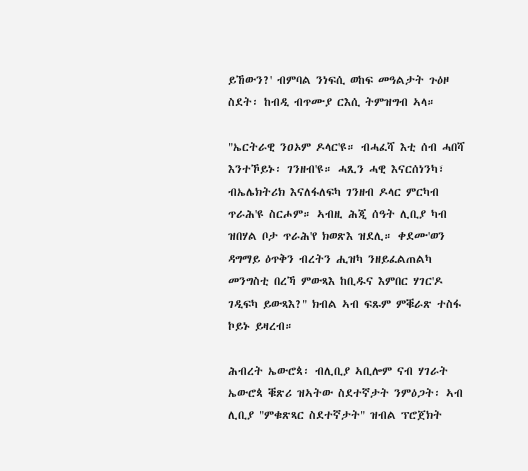ይኸውን?' ብምባል ንነፍሲ ወከፍ መዓልታት ጉዕዞ ስደት፡ ከብዲ ብጥሙያ ርእሲ ትምዝግብ ኣላ።

"ኤርትራዊ ንዐኦም ዶላር'ዩ። ብሓፈሻ እቲ ሰብ ሓበሻ እንተኾይኑ፡ ገንዘብ'ዩ። ሓጺን ሓዊ እናርሰነንካ፣ ብኤሌክትሪክ እናለፋለፍካ ገንዘብ ዶላር ምርካብ ጥራሕ'ዩ ስርሖም። ኣብዚ ሕጂ ሰዓት ሊቢያ ካብ ዝበሃል ቦታ ጥራሕ'የ ክወጽእ ዝደሊ። ቀደሙ'ወን ዳግማይ ዕጥቅን ብረትን ሒዝካ ንዘይፈልጠልካ መንግስቲ በረኻ ምውጻእ ከቢዱና እምበር ሃገር'ዶ ገዲፍካ ይውጻእ?" ክብል ኣብ ፍጹም ምቑራጽ ተስፋ ኮይኑ ይዛረብ።

ሕብረት ኤውሮጳ፡ ብሊቢያ ኣቢሎም ናብ ሃገራት ኤውሮጳ ቑጽሪ ዝኣትው ስደተኛታት ንምዕጋት፡ ኣብ ሊቢያ "ምቁጽጻር ስደተኛታት" ዝብል ፕሮጀክት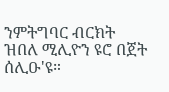ንምትግባር ብርክት ዝበለ ሚሊዮን ዩሮ በጀት ሰሊዑ'ዩ።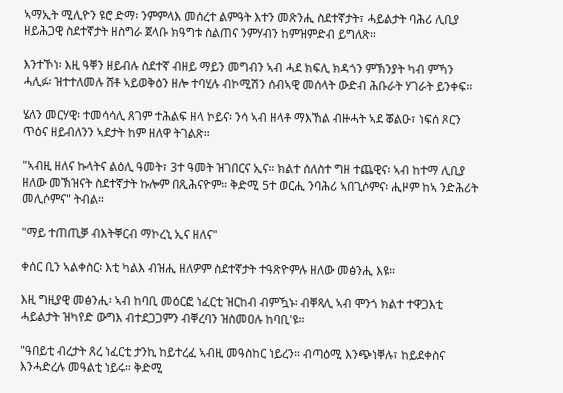ኣማኢት ሚሊዮን ዩሮ ድማ፡ ንምምላእ መሰረተ ልምዓት እተን መጽንሒ ስደተኛታት፣ ሓይልታት ባሕሪ ሊቢያ ዘይሕጋዊ ስደተኛታት ዘስግራ ጀላቡ ክዓግቱ ስልጠና ንምሃብን ከምዝምድብ ይግለጽ።

እንተኾነ፡ እዚ ዓቐን ዘይብሉ ስደተኛ ብዘይ ማይን መግብን ኣብ ሓደ ክፍሊ ክዳጎን ምኽንያት ካብ ምኻን ሓሊፉ፡ ዝተተለመሉ ሸቶ ኣይወቅዕን ዘሎ ተባሂሉ ብኮሚሽን ሰብኣዊ መሰላት ውድብ ሕቡራት ሃገራት ይንቀፍ።

ሄለን መርሃዊ፡ ተመሳሳሊ ጸገም ተሕልፍ ዘላ ኮይና፡ ንሳ ኣብ ዘላቶ ማእኸል ብዙሓት ኣደ ቖልዑ፣ ነፍሰ ጾርን ጥዕና ዘይብለንን ኣደታት ከም ዘለዋ ትገልጽ።

"ኣብዚ ዘለና ኩላትና ልዕሊ ዓመት፣ 3ተ ዓመት ዝገበርና ኢና። ክልተ ሰለስተ ግዘ ተጨዊና፡ ኣብ ከተማ ሊቢያ ዘለው መኽዝናት ስደተኛታት ኩሎም በጺሕናዮም። ቅድሚ 5ተ ወርሒ ንባሕሪ ኣበጊሶምና፡ ሒዞም ከኣ ንድሕሪት መሊሶምና" ትብል።

"ማይ ተጠጢቓ ብእትቐርብ ማኮረኒ ኢና ዘለና"

ቀሰር ቢን ኣልቀስር፡ እቲ ካልእ ብዝሒ ዘለዎም ስደተኛታት ተዓጽዮምሉ ዘለው መፅንሒ እዩ።

እዚ ግዚያዊ መፅንሒ፡ ኣብ ከባቢ መዕርፎ ነፈርቲ ዝርከብ ብምዃኑ፡ ብቐጻሊ ኣብ ሞንጎ ክልተ ተዋጋእቲ ሓይልታት ዝካየድ ውግእ ብተደጋጋምን ብቐረባን ዝስመዐሉ ከባቢ'ዩ።

"ዓበይቲ ብረታት ጸረ ነፈርቲ ታንኪ ከይተረፈ ኣብዚ መዓስከር ነይረን። ብጣዕሚ እንጭነቐሉ፣ ከይደቀስና እንሓድረሉ መዓልቲ ነይሩ። ቅድሚ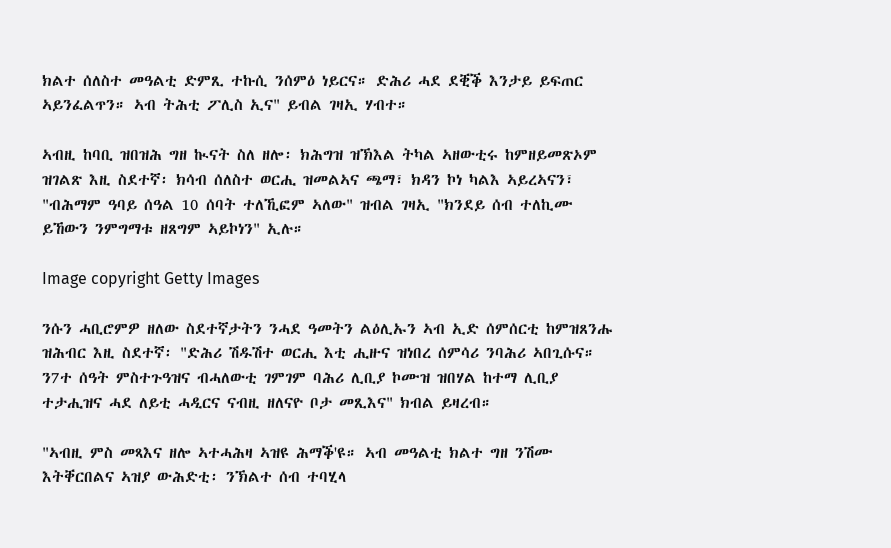ክልተ ሰለስተ መዓልቲ ድምጺ ተኩሲ ንሰምዕ ነይርና። ድሕሪ ሓደ ደቒቕ እንታይ ይፍጠር ኣይንፈልጥን። ኣብ ትሕቲ ፖሊስ ኢና" ይብል ገዛኢ ሃብተ።

ኣብዚ ከባቢ ዝበዝሕ ግዘ ኲናት ስለ ዘሎ፡ ክሕግዝ ዝኽእል ትካል ኣዘውቲሩ ከምዘይመጽኦም ዝገልጽ እዚ ስደተኛ፡ ክሳብ ሰለስተ ወርሒ ዝመልኣና ጫማ፣ ክዳን ኮነ ካልእ ኣይረኣናን፣ "ብሕማም ዓባይ ሰዓል 10 ሰባት ተለኺፎም ኣለው" ዝብል ገዛኢ "ክንደይ ሰብ ተለኪሙ ይኸውን ንምግማቱ ዘጸግም ኣይኮነን" ኢሉ።

Image copyright Getty Images

ንሱን ሓቢሮምዎ ዘለው ስደተኛታትን ንሓደ ዓመትን ልዕሊኡን ኣብ ኢድ ሰምሰርቲ ከምዝጸንሑ ዝሕብር እዚ ስደተኛ፡ "ድሕሪ ሽዱሽተ ወርሒ እቲ ሒዙና ዝነበረ ሰምሳሪ ንባሕሪ ኣበጊሱና። ን7ተ ሰዓት ምስተጉዓዝና ብሓለውቲ ገምገም ባሕሪ ሊቢያ ኮሙዝ ዝበሃል ከተማ ሊቢያ ተታሒዝና ሓደ ለይቲ ሓዲርና ናብዚ ዘለናዮ ቦታ መጺእና" ክብል ይዛረብ።

"ኣብዚ ምስ መጻእና ዘሎ ኣተሓሕዛ ኣዝዩ ሕማቕ'ዩ። ኣብ መዓልቲ ክልተ ግዘ ንሽሙ እትቐርበልና ኣዝያ ውሕድቲ፡ ንኽልተ ሰብ ተባሂላ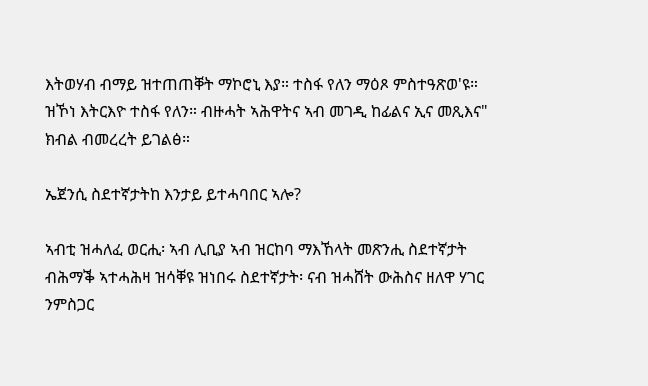እትወሃብ ብማይ ዝተጠጠቐት ማኮሮኒ እያ። ተስፋ የለን ማዕጾ ምስተዓጽወ'ዩ። ዝኾነ እትርእዮ ተስፋ የለን። ብዙሓት ኣሕዋትና ኣብ መገዲ ከፊልና ኢና መጺእና" ክብል ብመረረት ይገልፅ።

ኤጀንሲ ስደተኛታትከ እንታይ ይተሓባበር ኣሎ?

ኣብቲ ዝሓለፈ ወርሒ፡ ኣብ ሊቢያ ኣብ ዝርከባ ማእኸላት መጽንሒ ስደተኛታት ብሕማቕ ኣተሓሕዛ ዝሳቐዩ ዝነበሩ ስደተኛታት፡ ናብ ዝሓሸት ውሕስና ዘለዋ ሃገር ንምስጋር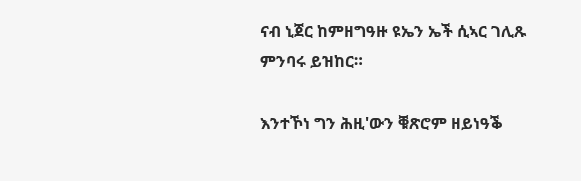ናብ ኒጀር ከምዘግዓዙ ዩኤን ኤች ሲኣር ገሊጹ ምንባሩ ይዝከር።

እንተኾነ ግን ሕዚ'ውን ቑጽሮም ዘይነዓቕ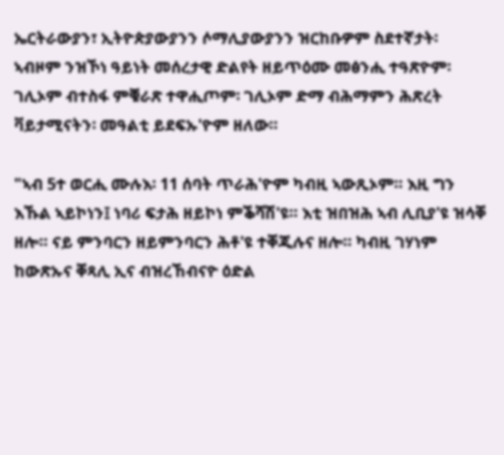ኤርትራውያን፣ ኢትዮጵያውያንን ሶማሊያውያንን ዝርከቡዎም ስደተኛታት፡ ኣብዞም ንዝኾነ ዓይነት መሰረታዊ ድልየት ዘይጥዕሙ መፅንሒ ተዓጽዮም፡ ገሊኦም ብተስፋ ምቑራጽ ተዋሒጦም፡ ገሊኦም ድማ ብሕማምን ሕጽረት ቫይታሚናትን፡ መዓልቲ ይደፍኡ'ዮም ዘለው።

"ኣብ 5ተ ወርሒ ሙሉእ፡ 11 ሰባት ጥራሕ'ዮም ካብዚ ኣውጺኦም። እዚ ግን እኹል ኣይኮነን፤ ነባሪ ፍታሕ ዘይኮነ ምቕሻሽ'ዩ። እቲ ዝበዝሕ ኣብ ሊቢያ'ዩ ዝሳቐ ዘሎ። ናይ ምንባርን ዘይምንባርን ሕቶ'ዩ ተቐጂሉና ዘሎ። ካብዚ ገሃነም ከውጽኡና ቐጻሊ ኢና ብዝረኸብናዮ ዕድል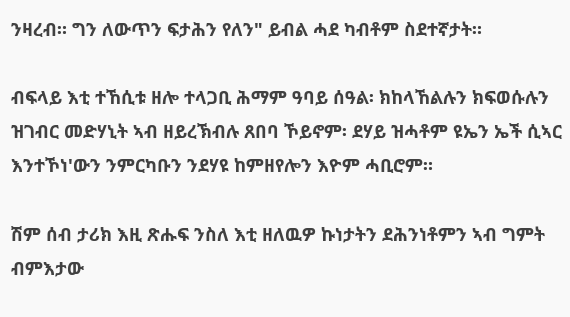ንዛረብ። ግን ለውጥን ፍታሕን የለን" ይብል ሓደ ካብቶም ስደተኛታት።

ብፍላይ እቲ ተኸሲቱ ዘሎ ተላጋቢ ሕማም ዓባይ ሰዓል፡ ክከላኸልሉን ክፍወሱሉን ዝገብር መድሃኒት ኣብ ዘይረኽብሉ ጸበባ ኾይኖም፡ ደሃይ ዝሓቶም ዩኤን ኤች ሲኣር እንተኾነ'ውን ንምርካቡን ንደሃዩ ከምዘየሎን እዮም ሓቢሮም።

ሽም ሰብ ታሪክ እዚ ጽሑፍ ንስለ እቲ ዘለዉዎ ኩነታትን ደሕንነቶምን ኣብ ግምት ብምእታው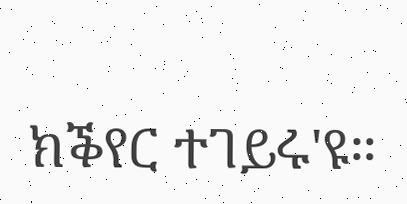ክቕየር ተገይሩ'ዩ።